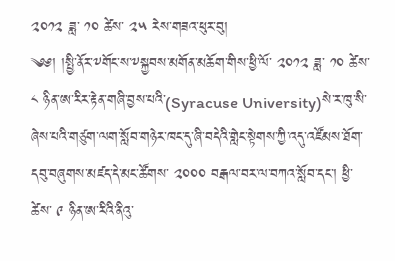༢༠༡༢ ཟླ་ ༡༠ ཚེས་ ༢༥ རེས་གཟའ་ཕུར་བུ།
༄༅། །སྤྱི་ནོར་༸གོང་ས་༸སྐྱབས་མགོན་མཆོག་གིས་ཕྱི་ལོ་ ༢༠༡༢ ཟླ་ ༡༠ ཚེས་ ༨ ཉིན་ཨ་རིར་རྟེན་གཞི་བྱས་པའི་(Syracuse University)སེ་ར་ཁུ་སི་ཞེས་པའི་གཙུག་ལག་སློབ་གཉེར་ཁང་དུ་ཞི་བདེའི་གླེང་སྟེགས་ཀྱི་འདུ་འཛོམས་ཐོག་དབུ་བཞུགས་མཛད་དེ་མང་ཚོགས་ ༢༠༠༠ བརྒལ་བར་ལ་བཀའ་སློབ་དང་། ཕྱི་ཚེས་ ༩ ཉིན་ཨ་རིའི་ནིའུ་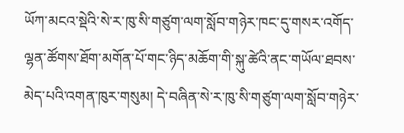ཡོཀ་མངའ་སྡེའི་སེ་ར་ཁུ་སི་གཙུག་ལག་སློབ་གཉེར་ཁང་དུ་གསར་འགོད་ལྷན་ཚོགས་ཐོག་མགོན་པོ་གང་ཉིད་མཆོག་གི་སྐུ་ཚེའི་ནང་གཡོལ་ཐབས་མེད་པའི་འགན་ཁུར་གསུམ། དེ་བཞིན་སེ་ར་ཁུ་སི་གཙུག་ལག་སློབ་གཉེར་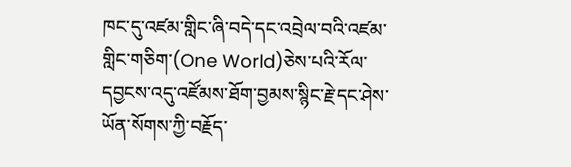ཁང་དུ་འཛམ་གླིང་ཞི་བདེ་དང་འབྲེལ་བའི་འཛམ་གླིང་གཅིག་(One World)ཅེས་པའི་རོལ་དབྱངས་འདུ་འཛོམས་ཐོག་བྱམས་སྙིང་རྗེ་དང་ཤེས་ཡོན་སོགས་ཀྱི་བརྗོད་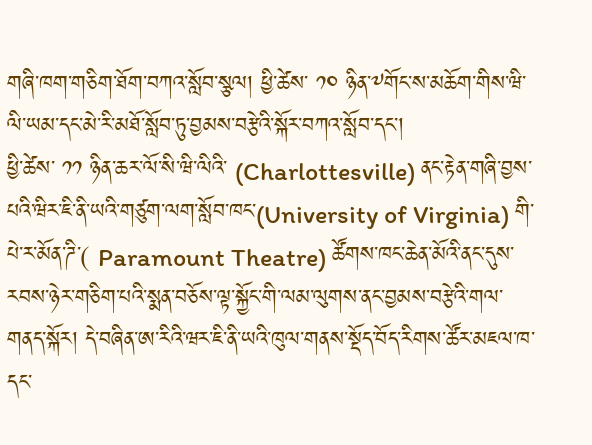གཞི་ཁག་གཅིག་ཐོག་བཀའ་སློབ་སྩལ། ཕྱི་ཚེས་ ༡༠ ཉིན་༸གོང་ས་མཆོག་གིས་ཝི་ལི་ཡམ་དང་མེ་རི་མཐོ་སློབ་ཏུ་བྱམས་བརྩེའི་སྐོར་བཀའ་སློབ་དང་།
ཕྱི་ཚེས་ ༡༡ ཉིན་ཆར་ལོ་སི་ཝི་ལིའི་ (Charlottesville) ནང་རྟེན་གཞི་བྱས་པའི་ཝིར་ཇི་ནི་ཡའི་གཙུག་ལག་སློབ་ཁང་(University of Virginia) གི་པེ་ར་མོན་ཌི་( Paramount Theatre) ཚོགས་ཁང་ཆེན་མོའི་ནང་དུས་རབས་ཉེར་གཅིག་པའི་སྨན་བཅོས་ལྟ་སྐྱོང་གི་ལམ་ལུགས་ནང་བྱམས་བརྩེའི་གལ་གནད་སྐོར། དེ་བཞིན་ཨ་རིའི་ཝར་ཇི་ནི་ཡའི་ཁུལ་གནས་སྡོད་བོད་རིགས་ཚོར་མཇལ་ཁ་དང་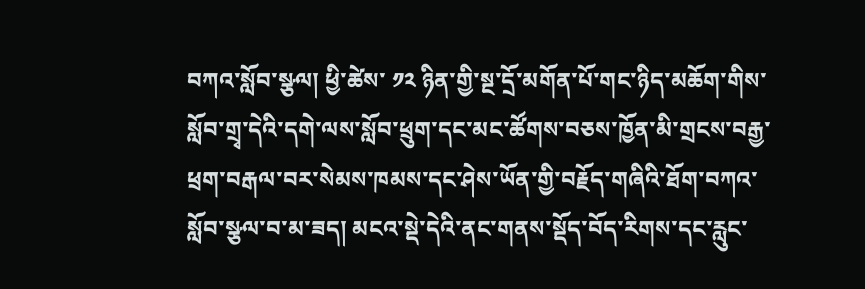བཀའ་སློབ་སྩལ། ཕྱི་ཚེས་ ༡༢ ཉིན་གྱི་སྔ་དྲོ་མགོན་པོ་གང་ཉིད་མཆོག་གིས་སློབ་གྲྭ་དེའི་དགེ་ལས་སློབ་ཕྲུག་དང་མང་ཚོགས་བཅས་ཁྱོན་མི་གྲངས་བརྒྱ་ཕྲག་བརྒལ་བར་སེམས་ཁམས་དང་ཤེས་ཡོན་གྱི་བརྗོད་གཞིའི་ཐོག་བཀའ་སློབ་སྩལ་བ་མ་ཟད། མངའ་སྡེ་དེའི་ནང་གནས་སྡོད་བོད་རིགས་དང་རླུང་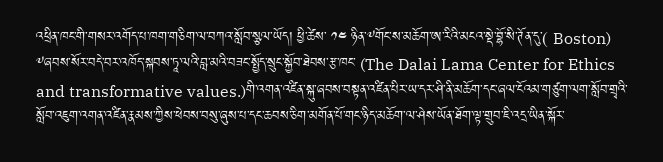འཕྲིན་ཁང་གི་གསར་འགོད་པ་ཁག་གཅིག་ལ་བཀའ་སློབ་སྩལ་ཡོད། ཕྱི་ཚེས་ ༡༤ ཉིན་༸གོང་ས་མཆོག་ཨ་རིའི་མངའ་སྡེ་བྷོ་སི་ཊོན་དུ་( Boston) ༸ཞབས་སོར་བདེ་བར་འཁོད་སྐབས་ཏཱ་ལའི་བླ་མའི་བཟང་སྤྱོད་སྲུང་སྐྱོབ་ཐེབས་རྩ་ཁང་ (The Dalai Lama Center for Ethics and transformative values.)གི་འགན་འཛིན་སྐུ་ཞབས་བསྟན་འཛིན་པིར་ཡ་དར་ཤི་ནི་མཆོག་དང་ཞལ་ངོའམ་གཙུག་ལག་སློབ་གྲྭའི་སློབ་འཇུག་འགན་འཛིན་རྣམས་ཀྱིས་ཕེབས་བསུ་ཞུས་པ་དང་ཆབས་ཅིག་མགོན་པོ་གང་ཉིད་མཆོག་ལ་ཤེས་ཡོན་ཐོག་ལྟ་གྲུབ་ཇི་འདྲ་ཡིན་སྐོར་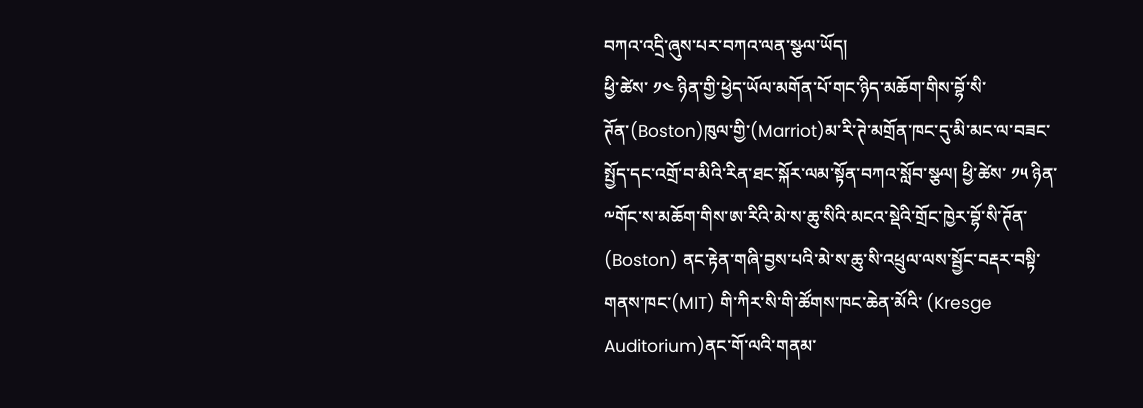བཀའ་འདྲི་ཞུས་པར་བཀའ་ལན་སྩལ་ཡོད།
ཕྱི་ཚེས་ ༡༤ ཉིན་གྱི་ཕྱེད་ཡོལ་མགོན་པོ་གང་ཉིད་མཆོག་གིས་བྷོ་སི་ཊོན་(Boston)ཁུལ་གྱི་(Marriot)མ་རི་ཊེ་མགྲོན་ཁང་དུ་མི་མང་ལ་བཟང་སྤྱོད་དང་འགྲོ་བ་མིའི་རིན་ཐང་སྐོར་ལམ་སྟོན་བཀའ་སློབ་སྩལ། ཕྱི་ཚེས་ ༡༥ ཉིན་༸གོང་ས་མཆོག་གིས་ཨ་རིའི་མེ་ས་ཆུ་སིའི་མངའ་སྡེའི་གྲོང་ཁྱེར་བྷོ་སི་ཊོན་ (Boston) ནང་རྟེན་གཞི་བྱས་པའི་མེ་ས་ཆུ་སི་འཕྲུལ་ལས་སྦྱོང་བརྡར་བསྟི་གནས་ཁང་(MIT) གི་ཀིར་སི་གི་ཚོགས་ཁང་ཆེན་མོའི་ (Kresge Auditorium)ནང་གོ་ལའི་གནམ་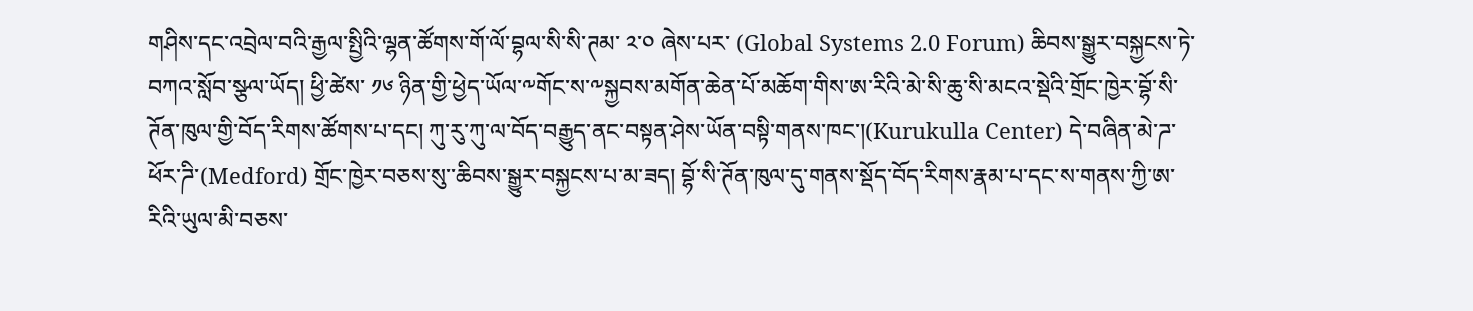གཤིས་དང་འབྲེལ་བའི་རྒྱལ་སྤྱིའི་ལྷན་ཚོགས་གོ་ལོ་བྷལ་སི་སི་ཊམ་ ༢་༠ ཞེས་པར་ (Global Systems 2.0 Forum) ཆིབས་སྒྱུར་བསྐྱངས་ཏེ་བཀའ་སློབ་སྩལ་ཡོད། ཕྱི་ཚེས་ ༡༦ ཉིན་གྱི་ཕྱེད་ཡོལ་༸གོང་ས་༸སྐྱབས་མགོན་ཆེན་པོ་མཆོག་གིས་ཨ་རིའི་མེ་སི་ཆུ་སི་མངའ་སྡེའི་གྲོང་ཁྱེར་བྷོ་སི་ཊོན་ཁུལ་གྱི་བོད་རིགས་ཚོགས་པ་དང། ཀུ་རུ་ཀུ་ལ་བོད་བརྒྱུད་ནང་བསྟན་ཤེས་ཡོན་བསྟི་གནས་ཁང་།(Kurukulla Center) དེ་བཞིན་མེ་ཌ་ཕོར་ཌི་(Medford) གྲོང་ཁྱེར་བཅས་སུ་་ཆིབས་སྒྱུར་བསྐྱངས་པ་མ་ཟད། བྷོ་སི་ཊོན་ཁུལ་དུ་གནས་སྡོད་བོད་རིགས་རྣམ་པ་དང་ས་གནས་ཀྱི་ཨ་རིའི་ཡུལ་མི་བཅས་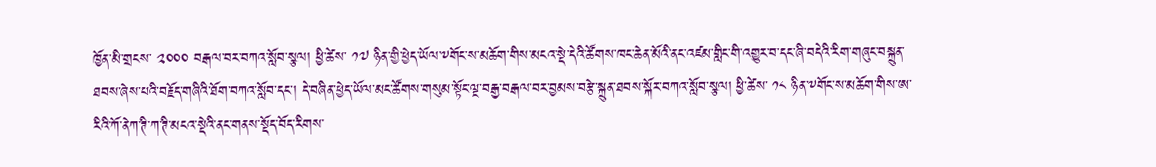ཁྱོན་མི་གྲངས་ ༢༠༠༠ བརྒལ་བར་བཀའ་སློབ་སྩལ། ཕྱི་ཚེས་ ༡༧ ཉིན་གྱི་ཕྱེད་ཡོལ་༸གོང་ས་མཆོག་གིས་མངའ་སྡེ་དེའི་ཚོགས་ཁང་ཆེན་མོའི་ནང་འཛམ་གླིང་གི་འགྱུར་བ་དང་ཞི་བདེའི་རིག་གཞུང་བསྐྲུན་ཐབས་ཞེས་པའི་བརྗོད་གཞིའི་ཐོག་བཀའ་སློབ་དང་། དེ་བཞིན་ཕྱེད་ཡོལ་མང་ཚོགས་གསུམ་སྟོང་ལྔ་བརྒྱ་བརྒལ་བར་བྱམས་བརྩེ་སྐྲུན་ཐབས་སྐོར་བཀའ་སློབ་སྩལ། ཕྱི་ཚེས་ ༡༨ ཉིན་༸གོང་ས་མཆོག་གིས་ཨ་རིའི་ཀོ་ནེཀ་ཊི་ཀ་ཊི་མངའ་སྡེའི་ནང་གནས་སྡོད་བོད་རིགས་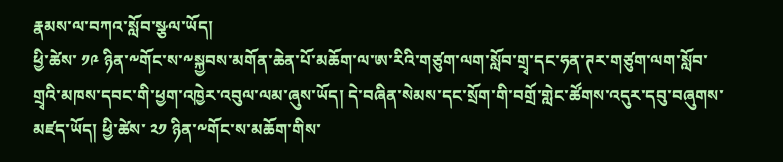རྣམས་ལ་བཀའ་སློབ་སྩལ་ཡོད།
ཕྱི་ཚེས་ ༡༩ ཉིན་༸གོང་ས་༸སྐྱབས་མགོན་ཆེན་པོ་མཆོག་ལ་ཨ་རིའི་གཙུག་ལག་སློབ་གྲྭ་དང་ཧན་ཊར་གཙུག་ལག་སློབ་གྲྭའི་མཁས་དབང་གི་ཕྱག་འཁྱེར་འབུལ་ལམ་ཞུས་ཡོད། དེ་བཞིན་སེམས་དང་སྲོག་གི་བགྲོ་གླེང་ཚོགས་འདུར་དབུ་བཞུགས་མཛད་ཡོད། ཕྱི་ཚེས་ ༢༡ ཉིན་༸གོང་ས་མཆོག་གིས་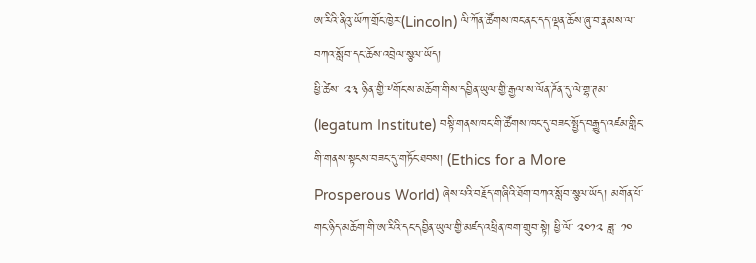ཨ་རིའི་ནིའུ་ཡོཀ་གྲོང་ཁྱེར་(Lincoln) ལི་ཀོན་ཚོགས་ཁང་ནང་དད་ལྡན་ཆོས་ཞུ་བ་རྣམས་ལ་བཀའ་སློབ་དང་ཆོས་འབྲེལ་སྩལ་ཡོད།
ཕྱི་ཚེས་ ༢༣ ཉིན་གྱི་༸གོང་ས་མཆོག་གིས་དབྱིན་ཡུལ་གྱི་རྒྱལ་ས་ལོན་ཌོན་དུ་ལེ་གྷ་ཊམ་ (legatum Institute) བསྟི་གནས་ཁང་གི་ཚོགས་ཁང་དུ་བཟང་སྤྱོད་བརྒྱུད་འཛམ་གླིང་གི་གནས་སྟངས་བཟང་དུ་གཏོང་ཐབས། (Ethics for a More Prosperous World) ཞེས་པའི་བརྗོད་གཞིའི་ཐོག་བཀའ་སློབ་སྩལ་ཡོད། མགོན་པོ་གང་ཉིད་མཆོག་གི་ཨ་རིའི་དང་དབྱིན་ཡུལ་གྱི་མཛད་འཕྲིན་ཁག་གྲུབ་སྟེ། ཕྱི་ལོ་ ༢༠༡༢ ཟླ་ ༡༠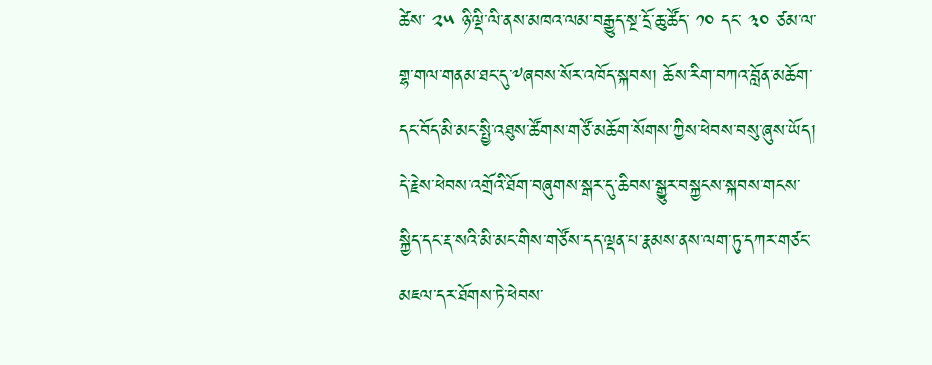ཚེས་ ༢༥ ཉི་ལྡི་ལི་ནས་མཁའ་ལམ་བརྒྱུད་སྔ་དྲོ་ཆུ་ཚོད་ ༡༠ དང་ ༣༠ ཙམ་ལ་གྷ་གལ་གནམ་ཐང་དུ་༸ཞབས་སོར་འཁོད་སྐབས། ཆོས་རིག་བཀའ་བློན་མཆོག་དང་བོད་མི་མང་སྤྱི་འཐུས་ཚོགས་གཙོ་མཆོག་སོགས་ཀྱིས་ཕེབས་བསུ་ཞུས་ཡོད། དེ་རྗེས་ཕེབས་འགྲོའི་ཐོག་བཞུགས་སྒར་དུ་ཆིབས་སྒྱུར་བསྐྱངས་སྐབས་གངས་སྐྱིད་དང་རྡ་སའི་མི་མང་གིས་གཙོས་དད་ལྡན་པ་རྣམས་ནས་ལག་ཏུ་དཀར་གཙང་མཇལ་དར་ཐོགས་ཏེ་ཕེབས་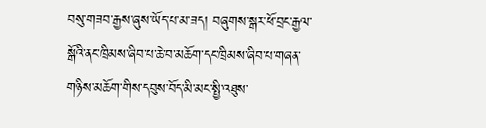བསུ་གཟབ་རྒྱས་ཞུས་ཡོད་པ་མ་ཟད། བཞུགས་སྒར་ཕོ་བྲང་རྒྱལ་སྒོའི་ནང་ཁྲིམས་ཞིབ་པ་ཆེ་བ་མཆོག་དང་ཁྲིམས་ཞིབ་པ་གཞན་གཉིས་མཆོག་གིས་དབུས་བོད་མི་མང་སྤྱི་འཐུས་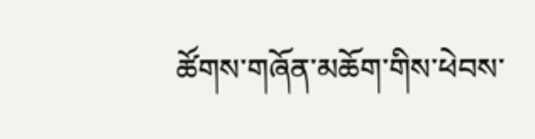ཚོགས་གཞོན་མཆོག་གིས་ཕེབས་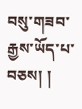བསུ་གཟབ་རྒྱས་ཡོད་པ་བཅས། །